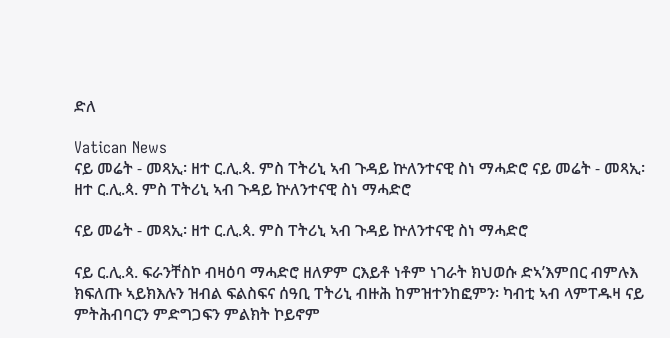ድለ

Vatican News
ናይ መሬት - መጻኢ፡ ዘተ ር.ሊ.ጳ. ምስ ፐትሪኒ ኣብ ጉዳይ ኵለንተናዊ ስነ ማሓድሮ ናይ መሬት - መጻኢ፡ ዘተ ር.ሊ.ጳ. ምስ ፐትሪኒ ኣብ ጉዳይ ኵለንተናዊ ስነ ማሓድሮ

ናይ መሬት - መጻኢ፡ ዘተ ር.ሊ.ጳ. ምስ ፐትሪኒ ኣብ ጉዳይ ኵለንተናዊ ስነ ማሓድሮ

ናይ ር.ሊ.ጳ. ፍራንቸስኮ ብዛዕባ ማሓድሮ ዘለዎም ርእይቶ ነቶም ነገራት ክህወሱ ድኣ’እምበር ብምሉእ ክፍለጡ ኣይክእሉን ዝብል ፍልስፍና ሰዓቢ ፐትሪኒ ብዙሕ ከምዝተንከፎምን፡ ካብቲ ኣብ ላምፐዱዛ ናይ ምትሕብባርን ምድግጋፍን ምልክት ኮይኖም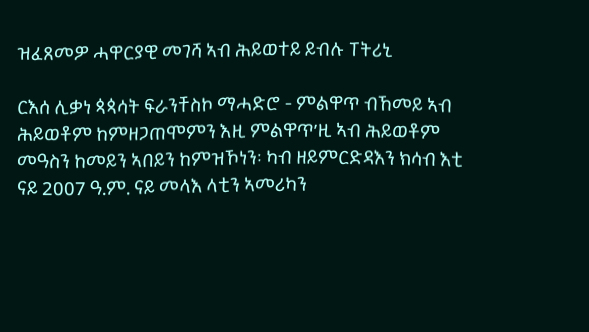ዝፈጸመዎ ሓዋርያዊ መገሻ ኣብ ሕይወተይ ይብሉ ፐትሪኒ

ርእሰ ሊቃነ ጳጳሳት ፍራንቸስኮ ማሓድሮ - ምልዋጥ ብኸመይ ኣብ ሕይወቶም ከምዘጋጠሞምን እዚ ምልዋጥ’ዚ ኣብ ሕይወቶም መዓስን ከመይን ኣበይን ከምዝኾነን፡ ካብ ዘይምርድዳእን ክሳብ እቲ ናይ 2007 ዓ.ም. ናይ መላእ ላቲን ኣመሪካን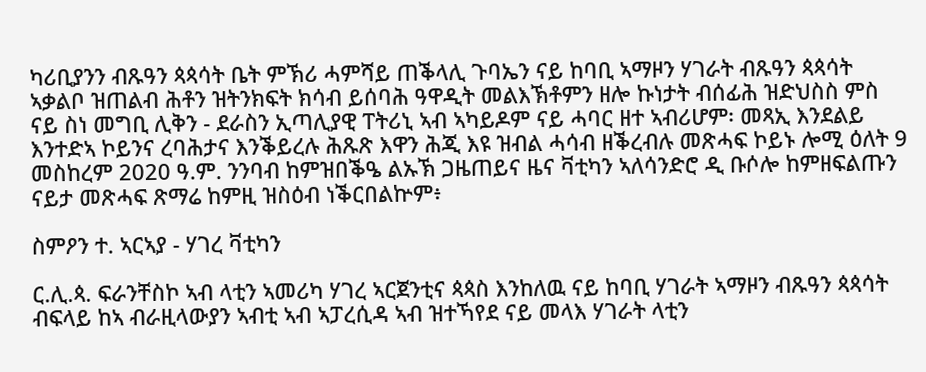ካሪቢያንን ብጹዓን ጳጳሳት ቤት ምኽሪ ሓምሻይ ጠቕላሊ ጉባኤን ናይ ከባቢ ኣማዞን ሃገራት ብጹዓን ጳጳሳት ኣቃልቦ ዝጠልብ ሕቶን ዝትንክፍት ክሳብ ይሰባሕ ዓዋዲት መልእኽቶምን ዘሎ ኩነታት ብሰፊሕ ዝድህስስ ምስ ናይ ስነ መግቢ ሊቅን - ደራስን ኢጣሊያዊ ፐትሪኒ ኣብ ኣካይዶም ናይ ሓባር ዘተ ኣብሪሆም፡ መጻኢ እንደልይ እንተድኣ ኮይንና ረባሕታና እንቕይረሉ ሕጹጽ እዋን ሕጂ እዩ ዝብል ሓሳብ ዘቕረብሉ መጽሓፍ ኮይኑ ሎሚ ዕለት 9 መስከረም 2020 ዓ.ም. ንንባብ ከምዝበቕዔ ልኡኽ ጋዜጠይና ዜና ቫቲካን ኣለሳንድሮ ዲ ቡሶሎ ከምዘፍልጡን ናይታ መጽሓፍ ጽማሬ ከምዚ ዝስዕብ ነቕርበልኵም፥

ስምዖን ተ. ኣርኣያ - ሃገረ ቫቲካን

ር.ሊ.ጳ. ፍራንቸስኮ ኣብ ላቲን ኣመሪካ ሃገረ ኣርጀንቲና ጳጳስ እንከለዉ ናይ ከባቢ ሃገራት ኣማዞን ብጹዓን ጳጳሳት ብፍላይ ከኣ ብራዚላውያን ኣብቲ ኣብ ኣፓረሲዳ ኣብ ዝተኻየደ ናይ መላእ ሃገራት ላቲን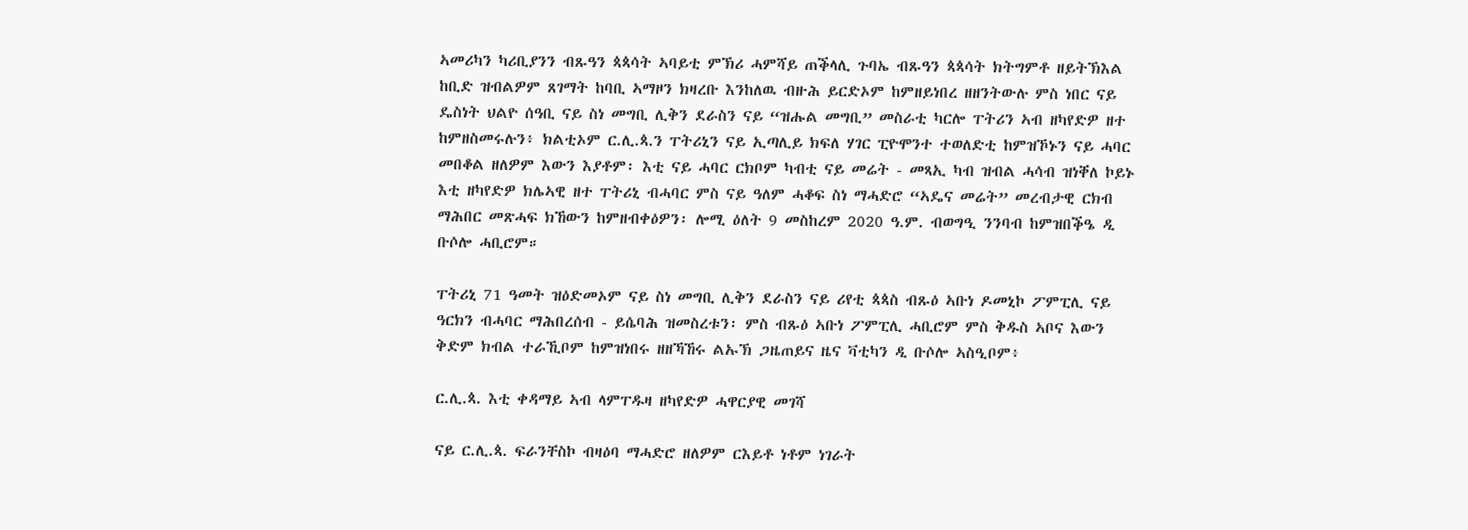ኣመሪካን ካሪቢያንን ብጹዓን ጳጳሳት ኣባይቲ ምኽሪ ሓምሻይ ጠቕላሊ ጉባኤ ብጹዓን ጳጳሳት ክትግምቶ ዘይትኽእል ከቢድ ዝብልዎም ጸገማት ከባቢ ኣማዞን ክዛረቡ እንከለዉ ብዙሕ ይርድኦም ከምዘይነበረ ዘዘንትውሉ ምስ ነበር ናይ ዴስነት ህልዮ ሰዓቢ ናይ ስነ መግቢ ሊቅን ደራስን ናይ “ዝሑል መግቢ” መስራቲ ካርሎ ፐትሪን ኣብ ዘካየድዎ ዘተ ከምዘስመሩሉን፥ ክልቲኦም ር.ሊ.ጳ.ን ፐትሪኒን ናይ ኢጣሊይ ክፍለ ሃገር ፒዮሞንተ ተወለድቲ ከምዝኾኑን ናይ ሓባር መበቆል ዘለዎም እውን እያቶም፡ እቲ ናይ ሓባር ርክቦም ካብቲ ናይ መሬት - መጻኢ ካብ ዝብል ሓሳብ ዝነቐለ ኮይኑ እቲ ዘካየድዎ ክሌኣዊ ዘተ ፐትሪኒ ብሓባር ምስ ናይ ዓለም ሓቆፍ ስነ ማሓድሮ “ኣዴና መሬት” መረብታዊ ርክብ ማሕበር መጽሓፍ ክኸውን ከምዘብቀዕዎን፡ ሎሚ ዕለት 9 መስከረም 2020 ዓ.ም. ብወግዒ ንንባብ ከምዝበቕዔ ዲ ቡሶሎ ሓቢሮም።

ፐትሪኒ 71 ዓመት ዝዕድመኦም ናይ ስነ መግቢ ሊቅን ደራስን ናይ ሪየቲ ጳጳስ ብጹዕ ኣቡነ ዶመኒኮ ፖምፒሊ ናይ ዓርክን ብሓባር ማሕበረሰብ - ይሴባሕ ዝመስረቱን፡ ምስ ብጹዕ ኣቡነ ፖምፒሊ ሓቢሮም ምስ ቅዱስ ኣቦና እውን ቅድም ክብል ተራኺቦም ከምዝነበሩ ዘዘኻኸሩ ልኡኽ ጋዜጠይና ዜና ቫቲካን ዲ ቡሶሎ ኣስዒቦም፥

ር.ሊ.ጳ. እቲ ቀዳማይ ኣብ ላምፐዱዛ ዘካየድዎ ሓዋርያዊ መገሻ

ናይ ር.ሊ.ጳ. ፍራንቸስኮ ብዛዕባ ማሓድሮ ዘለዎም ርእይቶ ነቶም ነገራት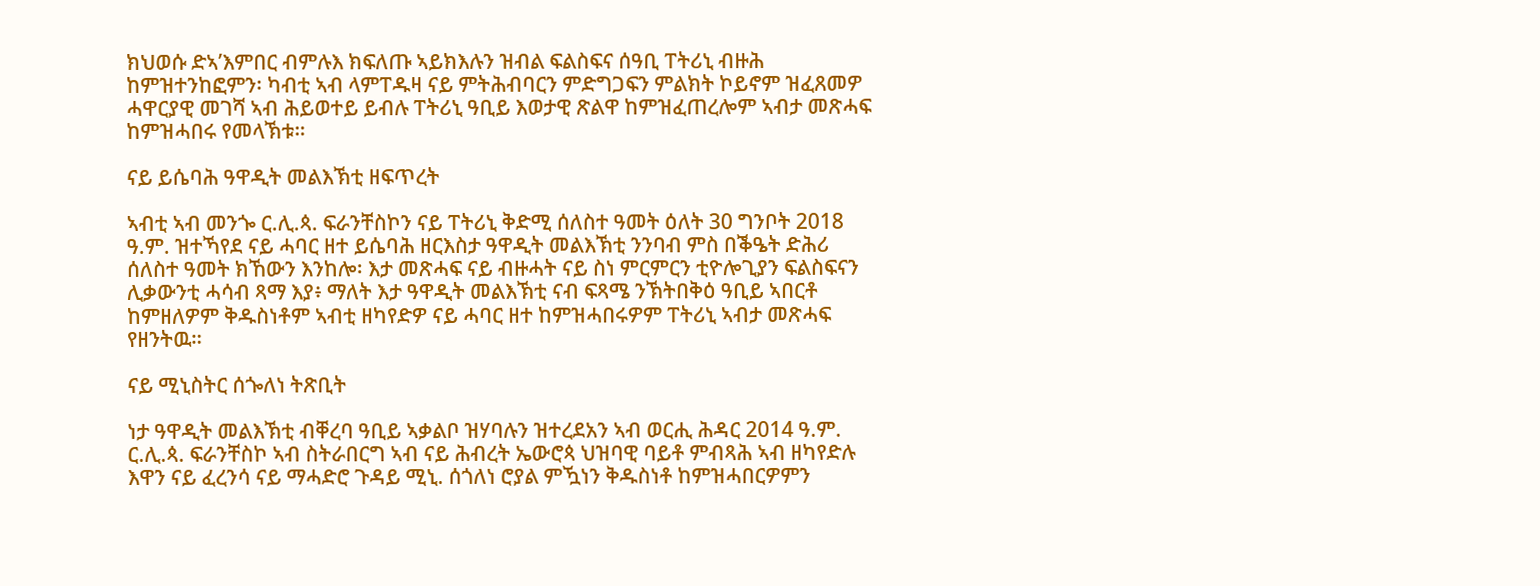ክህወሱ ድኣ’እምበር ብምሉእ ክፍለጡ ኣይክእሉን ዝብል ፍልስፍና ሰዓቢ ፐትሪኒ ብዙሕ ከምዝተንከፎምን፡ ካብቲ ኣብ ላምፐዱዛ ናይ ምትሕብባርን ምድግጋፍን ምልክት ኮይኖም ዝፈጸመዎ ሓዋርያዊ መገሻ ኣብ ሕይወተይ ይብሉ ፐትሪኒ ዓቢይ እወታዊ ጽልዋ ከምዝፈጠረሎም ኣብታ መጽሓፍ ከምዝሓበሩ የመላኽቱ።

ናይ ይሴባሕ ዓዋዲት መልእኽቲ ዘፍጥረት

ኣብቲ ኣብ መንጐ ር.ሊ.ጳ. ፍራንቸስኮን ናይ ፐትሪኒ ቅድሚ ሰለስተ ዓመት ዕለት 30 ግንቦት 2018 ዓ.ም. ዝተኻየደ ናይ ሓባር ዘተ ይሴባሕ ዘርእስታ ዓዋዲት መልእኽቲ ንንባብ ምስ በቕዔት ድሕሪ ሰለስተ ዓመት ክኸውን እንከሎ፡ እታ መጽሓፍ ናይ ብዙሓት ናይ ስነ ምርምርን ቲዮሎጊያን ፍልስፍናን ሊቃውንቲ ሓሳብ ጻማ እያ፥ ማለት እታ ዓዋዲት መልእኽቲ ናብ ፍጻሜ ንኽትበቅዕ ዓቢይ ኣበርቶ ከምዘለዎም ቅዱስነቶም ኣብቲ ዘካየድዎ ናይ ሓባር ዘተ ከምዝሓበሩዎም ፐትሪኒ ኣብታ መጽሓፍ የዘንትዉ።

ናይ ሚኒስትር ሰጐለነ ትጽቢት

ነታ ዓዋዲት መልእኽቲ ብቐረባ ዓቢይ ኣቃልቦ ዝሃባሉን ዝተረደአን ኣብ ወርሒ ሕዳር 2014 ዓ.ም. ር.ሊ.ጳ. ፍራንቸስኮ ኣብ ስትራበርግ ኣብ ናይ ሕብረት ኤውሮጳ ህዝባዊ ባይቶ ምብጻሕ ኣብ ዘካየድሉ እዋን ናይ ፈረንሳ ናይ ማሓድሮ ጉዳይ ሚኒ. ሰጎለነ ሮያል ምዃነን ቅዱስነቶ ከምዝሓበርዎምን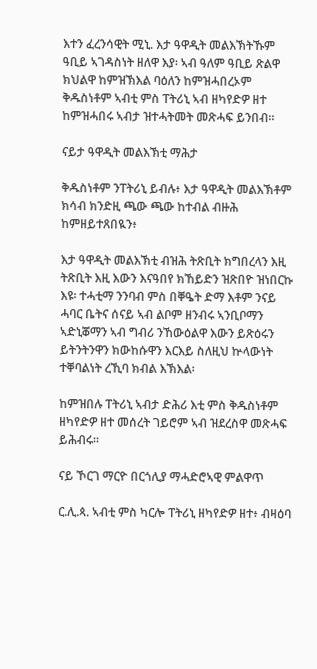እተን ፈረንሳዊት ሚኒ. እታ ዓዋዲት መልእኽትኹም ዓቢይ ኣገዳስነት ዘለዋ እያ፡ ኣብ ዓለም ዓቢይ ጽልዋ ክህልዋ ከምዝኽእል ባዕለን ከምዝሓበረኦም ቅዱስነቶም ኣብቲ ምስ ፐትሪኒ ኣብ ዘካየድዎ ዘተ ከምዝሓበሩ ኣብታ ዝተሓትመት መጽሓፍ ይንበብ።

ናይታ ዓዋዲት መልእኽቲ ማሕታ

ቅዱስነቶም ንፐትሪኒ ይብሉ፥ እታ ዓዋዲት መልእኽቶም ክሳብ ክንድዚ ጫው ጫው ከተብል ብዙሕ ከምዘይተጸበዪን፥

እታ ዓዋዲት መልእኽቲ ብዝሕ ትጽቢት ክግበረላን እዚ ትጽቢት እዚ እውን እናዓበየ ክኸይድን ዝጽበዮ ዝነበርኩ እዩ፡ ተሓቲማ ንንባብ ምስ በቐዔት ድማ እቶም ንናይ ሓባር ቤትና ሰናይ ኣብ ልቦም ዘንብሩ ኣንቢቦማን ኣድኒቖማን ኣብ ግብሪ ንኸውዕልዋ እውን ይጽዕሩን ይትንትንዋን ክውከሱዋን እርእይ ስለዚህ ኵላውነት ተቐባልነት ረኺባ ክብል እኽእል፡

ከምዝበሉ ፐትሪኒ ኣብታ ድሕሪ እቲ ምስ ቅዱስነቶም ዘካየድዎ ዘተ መሰረት ገይሮም ኣብ ዝደረስዋ መጽሓፍ ይሕብሩ።

ናይ ኾርገ ማርዮ በርጎሊያ ማሓድሮኣዊ ምልዋጥ

ር.ሊ.ጳ. ኣብቲ ምስ ካርሎ ፐትሪኒ ዘካየድዎ ዘተ፥ ብዛዕባ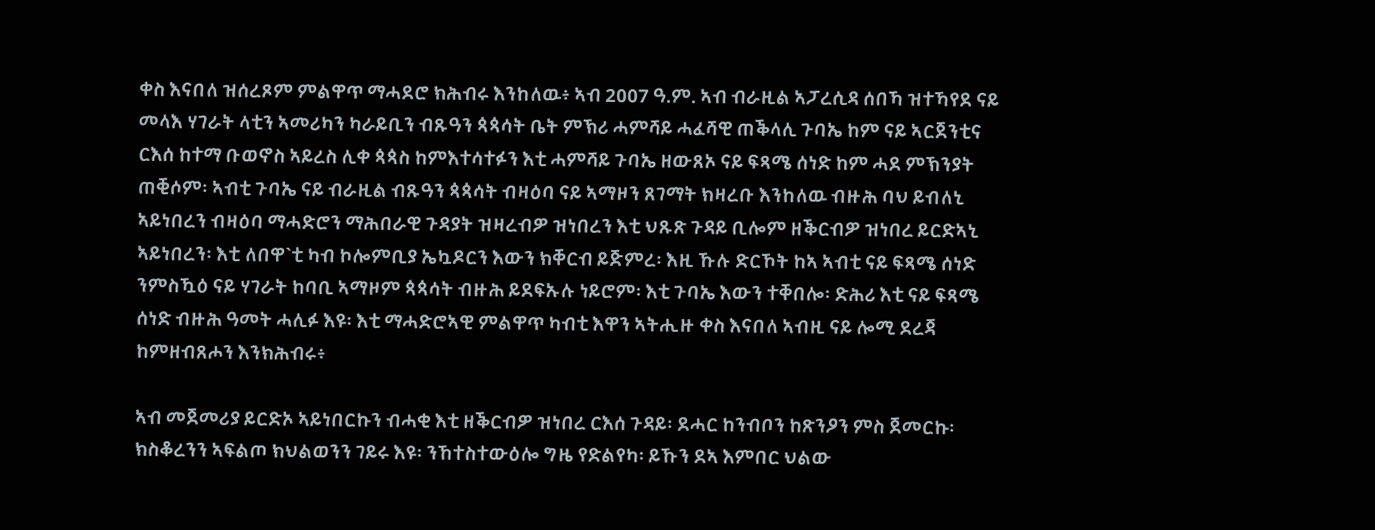ቀስ እናበለ ዝሰረጾም ምልዋጥ ማሓደሮ ክሕብሩ እንከለዉ፥ ኣብ 2007 ዓ.ም. ኣብ ብራዚል ኣፓረሲዳ ሰበኻ ዝተኻየደ ናይ መላእ ሃገራት ላቲን ኣመሪካን ካራይቢን ብጹዓን ጳጳሳት ቤት ምኽሪ ሓምሻይ ሓፈሻዊ ጠቕላሊ ጉባኤ ከም ናይ ኣርጀንቲና ርእሰ ከተማ ቡወኖስ ኣይረስ ሊቀ ጳጳስ ከምእተሳተፉን እቲ ሓምሻይ ጉባኤ ዘውጸኦ ናይ ፍጻሜ ሰነድ ከም ሓደ ምኽንያት ጠቒሶም፡ ኣብቲ ጉባኤ ናይ ብራዚል ብጹዓን ጳጳሳት ብዛዕባ ናይ ኣማዞን ጸገማት ክዛረቡ እንከለዉ ብዙሕ ባህ ይብለኒ ኣይነበረን ብዛዕባ ማሓድሮን ማሕበራዊ ጉዳያት ዝዛረብዎ ዝነበረን እቲ ህጹጽ ጉዳይ ቢሎም ዘቕርብዎ ዝነበረ ይርድኣኒ ኣይነበረን፡ እቲ ለበዋ`ቲ ካብ ኮሎምቢያ ኤኳዶርን እውን ክቐርብ ይጅምረ፡ እዚ ኹሉ ድርኾት ከኣ ኣብቲ ናይ ፍጻሜ ሰነድ ንምስዃዕ ናይ ሃገራት ከባቢ ኣማዞም ጳጳሳት ብዙሕ ይደፍኡሉ ነይሮም፡ እቲ ጉባኤ እውን ተቐበሎ፡ ድሕሪ እቲ ናይ ፍጻሜ ሰነድ ብዙሕ ዓመት ሓሊፉ እዩ፡ እቲ ማሓድሮኣዊ ምልዋጥ ካብቲ እዋን ኣትሒዙ ቀስ እናበለ ኣብዚ ናይ ሎሚ ደረጃ ከምዘብጸሖን እንክሕብሩ፥

ኣብ መጀመሪያ ይርድኦ ኣይነበርኩን ብሓቂ እቲ ዘቕርብዎ ዝነበረ ርእሰ ጉዳይ፡ ደሓር ከንብቦን ከጽንዖን ምስ ጀመርኩ፡ ክስቆረንን ኣፍልጦ ክህልወንን ገይሩ እዩ፡ ንኸተስተውዕሎ ግዜ የድልየካ፡ ይኹን ደኣ እምበር ህልው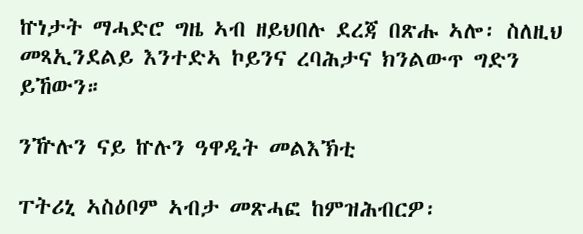ኵነታት ማሓድሮ ግዜ ኣብ ዘይህበሉ ደረጃ በጽሑ ኣሎ፡ ስለዚህ መጻኢንደልይ እንተድኣ ኮይንና ረባሕታና ክንልውጥ ግድን ይኸውን።

ንዅሉን ናይ ኵሉን ዓዋዲት መልእኽቲ

ፐትሪኒ ኣስዕቦም ኣብታ መጽሓፎ ከምዝሕብርዎ፡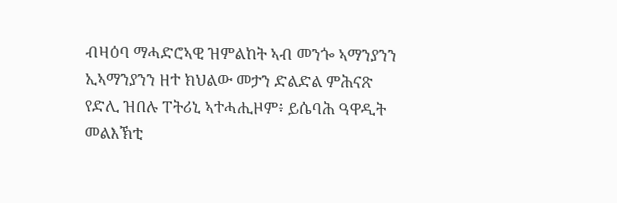ብዛዕባ ማሓድሮኣዊ ዝምልከት ኣብ መንጐ ኣማንያንን ኢኣማንያንን ዘተ ክህልው መታን ድልድል ምሕናጽ የድሊ ዝበሉ ፐትሪኒ ኣተሓሒዞም፥ ይሴባሕ ዓዋዲት መልእኽቲ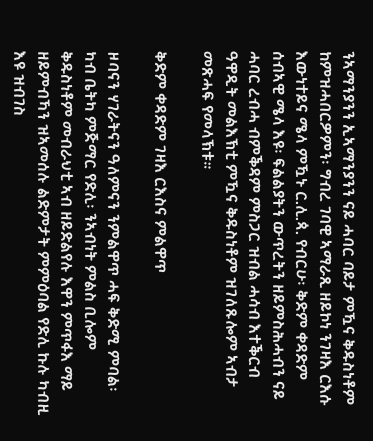ንኣማንያንን ኢኣማንያንን ናይ ሓባር ባይታ ምዃና ቅዱስነቶም ከምዝሓበርዎምን፡ ግብረ ገባዊ ኣማራጺ ዘይኮነ ንገዛእ ርእሱ እውነተይና ሜላ ምዃኑ ር.ሊ.ጳ. የብርሁ፡ ቅድም ቀዳድም ሰብኣዊ ሜላ እዩ፡ ፍልልያትን ውጥረትን ዘይምስሕሓብን ናይ ሓባር ረብሓ ብምቕዳም ምስጋር ዝብል ሓሳብ እተቕርብ ዓዋዲት መልእኽቲ ምዃና ቅዱስነቶም ዝገለጹሎም ኣብታ መጽሓፍ የመላኽቱ።

ቅድም ቀዳድም ገዛእ ርእስና ምልዋጥ

ዞባናን ሃገራትናን ዓለምናን ንምልዋጥ ሓፍ ቅድሚ ምባል፡ ካብ ቤትካ ምጅማር የድሊ፡ ንኣብነት ምልስ ቢሎም ቅዱስነቶም መብራህቲ ኣብ ዘይድልየሉ እዋን ምጥፋእ ማይ ዘይምብኻን ዝኣመሰሉ ልድምታት ምምዕባል የድሊ ኩሉ ካብዚ እዩ ዝብገስ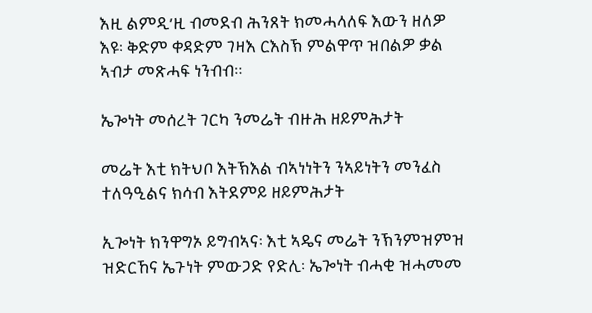እዚ ልምዲ’ዚ ብመደብ ሕንጸት ክመሓላለፍ እውን ዘለዎ እዩ፡ ቅድም ቀዳድም ገዛእ ርእስኽ ምልዋጥ ዝበልዎ ቃል ኣብታ መጽሓፍ ነንብብ።

ኤጐነት መሰረት ገርካ ንመሬት ብዙሕ ዘይምሕታት

መሬት እቲ ክትህቦ እትኽእል ብኣነነትን ንኣይነትን መንፈስ ተለዓዒልና ክሳብ እትደምይ ዘይምሕታት

ኢጐነት ክንዋግኦ ይግብኣና፡ እቲ ኣዴና መሬት ንኽንምዝምዝ ዝድርኸና ኤጉነት ምውጋድ የድሊ፡ ኤጐነት ብሓቂ ዝሓመመ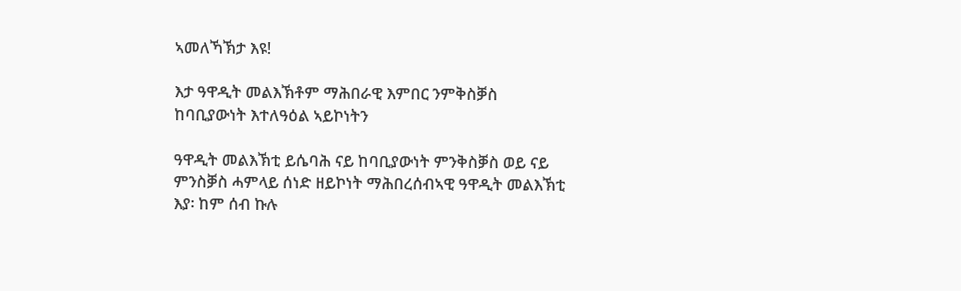ኣመለኻኽታ እዩ!

እታ ዓዋዲት መልእኽቶም ማሕበራዊ እምበር ንምቅስቓስ ከባቢያውነት እተለዓዕል ኣይኮነትን

ዓዋዲት መልእኽቲ ይሴባሕ ናይ ከባቢያውነት ምንቅስቓስ ወይ ናይ ምንስቓስ ሓምላይ ሰነድ ዘይኮነት ማሕበረሰብኣዊ ዓዋዲት መልእኽቲ እያ፡ ከም ሰብ ኩሉ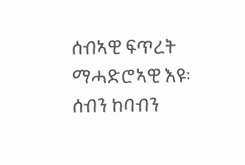ሰብኣዊ ፍጥረት ማሓድሮኣዊ እዩ፡ ሰብን ከባብን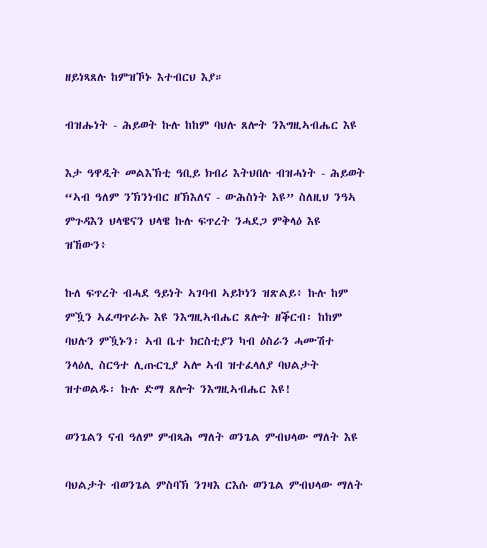ዘይነጻጸሉ ከምዝኾኑ እተብርህ እያ።

ብዝሑነት - ሕይወት ኩሉ ከከም ባህሉ ጸሎት ንእግዚኣብሔር እዩ

እታ ዓዋዲት መልእኽቲ ዓቢይ ክብሪ እትህበሉ ብዝሓነት - ሕይወት “ኣብ ዓለም ንኽንነብር ዘኽእለና - ውሕስነት እዩ” ስለዚህ ንዓኣ ምጉዳእን ህላዌናን ህላዌ ኩሉ ፍጥረት ንሓደጋ ምቅላዕ እዩ ዝኸውን፥

ኩለ ፍጥረት ብሓደ ዓይነት ኣገባብ ኣይኮነን ዝጽልይ፥ ኩሉ ከም ምዃን ኣፈጣጥራኡ እዩ ንእግዚኣብሔር ጸሎት ዘቕርብ፡ ከከም ባህሉን ምዃኑን፡ ኣብ ቤተ ክርስቲያን ካብ ዕስራን ሓሙሽተ ንላዕሊ ስርዓተ ሊጡርጊያ ኣሎ ኣብ ዝተፈላለያ ባህልታት ዝተወልዱ፡ ኩሉ ድማ ጸሎት ንእግዚኣብሔር እዩ!

ወንጌልን ናብ ዓለም ምብጻሕ ማለት ወንጌል ምብህላው ማለት እዩ

ባህልታት ብወንጌል ምስባኽ ንገዛእ ርእሱ ወንጌል ምብህላው ማለት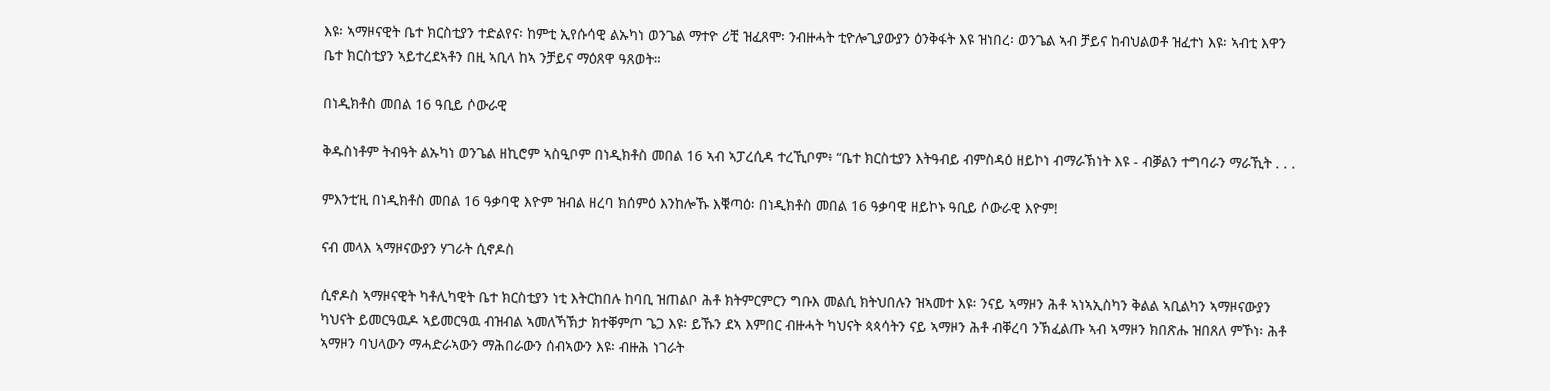እዩ፡ ኣማዞናዊት ቤተ ክርስቲያን ተድልየና፡ ከምቲ ኢየሱሳዊ ልኡካነ ወንጌል ማተዮ ሪቺ ዝፈጸሞ፡ ንብዙሓት ቲዮሎጊያውያን ዕንቅፋት እዩ ዝነበረ፡ ወንጌል ኣብ ቻይና ከብህልወቶ ዝፈተነ እዩ፡ ኣብቲ እዋን ቤተ ክርስቲያን ኣይተረደኣቶን በዚ ኣቢላ ከኣ ንቻይና ማዕጸዋ ዓጸወት።

በነዲክቶስ መበል 16 ዓቢይ ሶውራዊ

ቅዱስነቶም ትብዓት ልኡካነ ወንጌል ዘኪሮም ኣስዒቦም በነዲክቶስ መበል 16 ኣብ ኣፓረሲዳ ተረኺቦም፥ “ቤተ ክርስቲያን እትዓብይ ብምስዳዕ ዘይኮነ ብማራኽነት እዩ - ብቓልን ተግባራን ማራኺት . . .

ምእንቲ’ዚ በነዲክቶስ መበል 16 ዓቃባዊ እዮም ዝብል ዘረባ ክሰምዕ እንከሎኹ እቑጣዕ፡ በነዲክቶስ መበል 16 ዓቃባዊ ዘይኮኑ ዓቢይ ሶውራዊ እዮም!

ናብ መላእ ኣማዞናውያን ሃገራት ሲኖዶስ

ሲኖዶስ ኣማዞናዊት ካቶሊካዊት ቤተ ክርስቲያን ነቲ እትርከበሉ ከባቢ ዝጠልቦ ሕቶ ክትምርምርን ግቡእ መልሲ ክትህበሉን ዝኣመተ እዩ፡ ንናይ ኣማዞን ሕቶ ኣነኣኢስካን ቅልል ኣቢልካን ኣማዞናውያን ካህናት ይመርዓዉዶ ኣይመርዓዉ ብዝብል ኣመለኻኽታ ክተቐምጦ ጌጋ እዩ፡ ይኹን ደኣ እምበር ብዙሓት ካህናት ጳጳሳትን ናይ ኣማዞን ሕቶ ብቐረባ ንኽፈልጡ ኣብ ኣማዞን ክበጽሑ ዝበጸለ ምኾነ፡ ሕቶ ኣማዞን ባህላውን ማሓድራኣውን ማሕበራውን ሰብኣውን እዩ፡ ብዙሕ ነገራት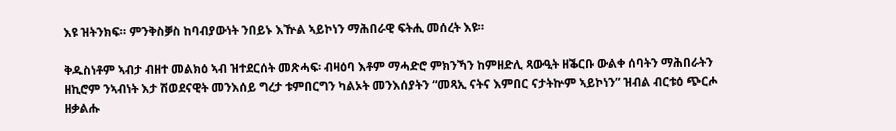እዩ ዝትንክፍ። ምንቅስቓስ ከባብያውነት ንበይኑ እዅል ኣይኮነን ማሕበራዊ ፍትሒ መሰረት እዩ።

ቅዱስነቶም ኣብታ ብዘተ መልክዕ ኣብ ዝተደርሰት መጽሓፍ፡ ብዛዕባ እቶም ማሓድሮ ምክንኻን ከምዘድሊ ጻውዒት ዘቕርቡ ውልቀ ሰባትን ማሕበራትን ዘኪሮም ንኣብነት እታ ሽወደናዊት መንእሰይ ግረታ ቱምበርግን ካልኦት መንእሰያትን “መጻኢ ናትና እምበር ናታትኵም ኣይኮነን” ዝብል ብርቱዕ ጭርሖ ዘቃልሑ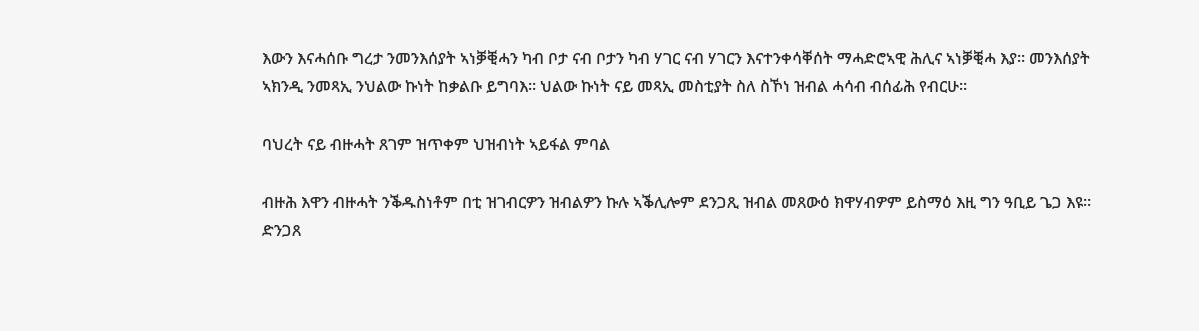እውን እናሓሰቡ ግረታ ንመንእሰያት ኣነቓቒሓን ካብ ቦታ ናብ ቦታን ካብ ሃገር ናብ ሃገርን እናተንቀሳቐሰት ማሓድሮኣዊ ሕሊና ኣነቓቒሓ እያ። መንእሰያት ኣክንዲ ንመጻኢ ንህልው ኩነት ከቃልቡ ይግባእ። ህልው ኩነት ናይ መጻኢ መስቲያት ስለ ስኾነ ዝብል ሓሳብ ብሰፊሕ የብርሁ።

ባህረት ናይ ብዙሓት ጸገም ዝጥቀም ህዝብነት ኣይፋል ምባል

ብዙሕ እዋን ብዙሓት ንቕዱስነቶም በቲ ዝገብርዎን ዝብልዎን ኩሉ ኣቕሊሎም ደንጋጺ ዝብል መጸውዕ ክዋሃብዎም ይስማዕ እዚ ግን ዓቢይ ጌጋ እዩ። ድንጋጸ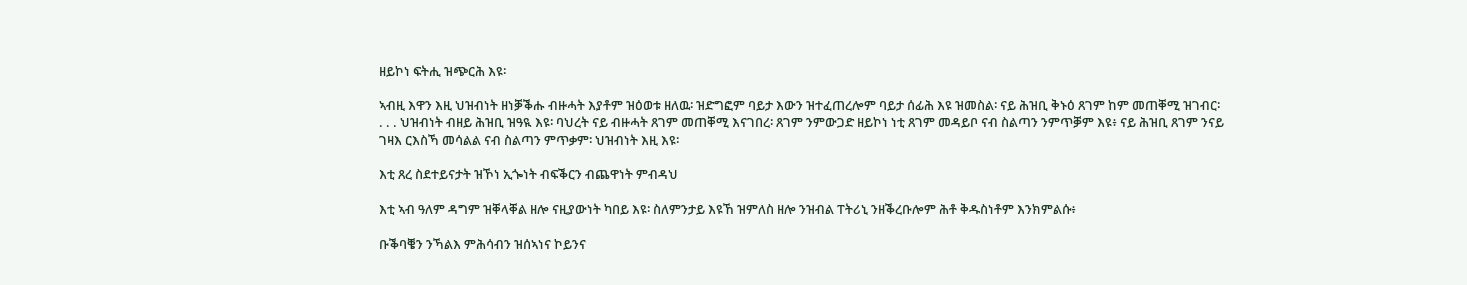ዘይኮነ ፍትሒ ዝጭርሕ እዩ፡

ኣብዚ እዋን እዚ ህዝብነት ዘነቓቕሑ ብዙሓት እያቶም ዝዕወቱ ዘለዉ፡ ዝድግፎም ባይታ እውን ዝተፈጠረሎም ባይታ ሰፊሕ እዩ ዝመስል፡ ናይ ሕዝቢ ቅኑዕ ጸገም ከም መጠቐሚ ዝገብር፡ . . . ህዝብነት ብዘይ ሕዝቢ ዝዓዪ እዩ፡ ባህረት ናይ ብዙሓት ጸገም መጠቐሚ እናገበረ፡ ጸገም ንምውጋድ ዘይኮነ ነቲ ጸገም መዳይቦ ናብ ስልጣን ንምጥቓም እዩ፥ ናይ ሕዝቢ ጸገም ንናይ ገዛእ ርእስኻ መሳልል ናብ ስልጣን ምጥቃም፡ ህዝብነት እዚ እዩ፡

እቲ ጸረ ስደተይናታት ዝኾነ ኢጐነት ብፍቕርን ብጨዋነት ምብዳህ

እቲ ኣብ ዓለም ዳግም ዝቐላቐል ዘሎ ናዚያውነት ካበይ እዩ፡ ስለምንታይ እዩኸ ዝምለስ ዘሎ ንዝብል ፐትሪኒ ንዘቕረቡሎም ሕቶ ቅዱስነቶም እንክምልሱ፥

ቡቕባቔን ንኻልእ ምሕሳብን ዝሰኣነና ኮይንና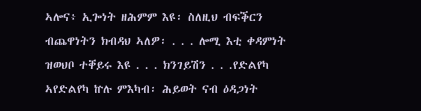ኣሎና፥ ኢጐነት ዘሕምም እዩ፡ ስለዚህ ብፍቕርን ብጨዋነትን ክብዳህ ኣለዎ፡ . . . ሎሚ እቲ ቀዳምነት ዝወህቦ ተቐይሩ እዩ . . . ክንገይሽን . . .የድልየካ ኣየድልየካ ኵሉ ምእካብ፡ ሕይወት ናብ ዕዳጋነት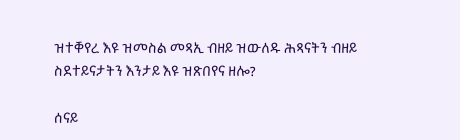ዝተቐየረ እዩ ዝመስል መጻኢ ብዘይ ዝውለዱ ሕጻናትን ብዘይ ስደተይናታትን እንታይ እዩ ዝጽበየና ዘሎ?

ሰናይ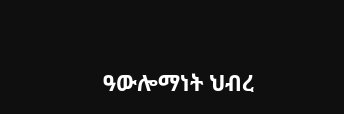ዓውሎማነት ህብረ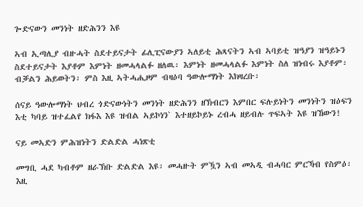ጐድናውን መንነት ዘድሕንን እዩ

ኣብ ኢጣሊያ ብዙሓት ስደተይናታት ፊሊፒናውያን ኣለይቲ ሕጻናትን ኣብ ኣባይቲ ዝዓያን ዝዓይኑን ስደተይናታት እያቶም እምነት ዘመሓላልፉ ዘለዉ፡ እምነት ዘመሓላልፉ እምነት ስለ ዝነብሩ እያቶም፡ ብቓልን ሕይወትን፡ ምስ እዚ ኣትሓሒዞም ብዛዕባ ዓውሎማነት እክዛረቡ፡

ሰናይ ዓውሎማነት ህብረ ጎድናውነትን መንነት ዘድሕንን ዘኽብርን እምበር ፍሉይነትን መንነትን ዝዕፍን እቲ ካባይ ዝተፈልየ ክፋእ እዩ ዝብል ኣይኮነን` እተዘይኮይኑ ረብሓ ዘይብሉ ጥፍኣት እዩ ዝኸውን!

ናይ መኣድን ምሕዝነትን ድልድል ሓነጽቲ

መግቢ ሓደ ካብቶም ዘራኽቡ ድልድል እዩ፡ መሓዙት ምዃን ኣብ መኣዲ ብሓባር ምርኻብ የስምዕ፡ እዚ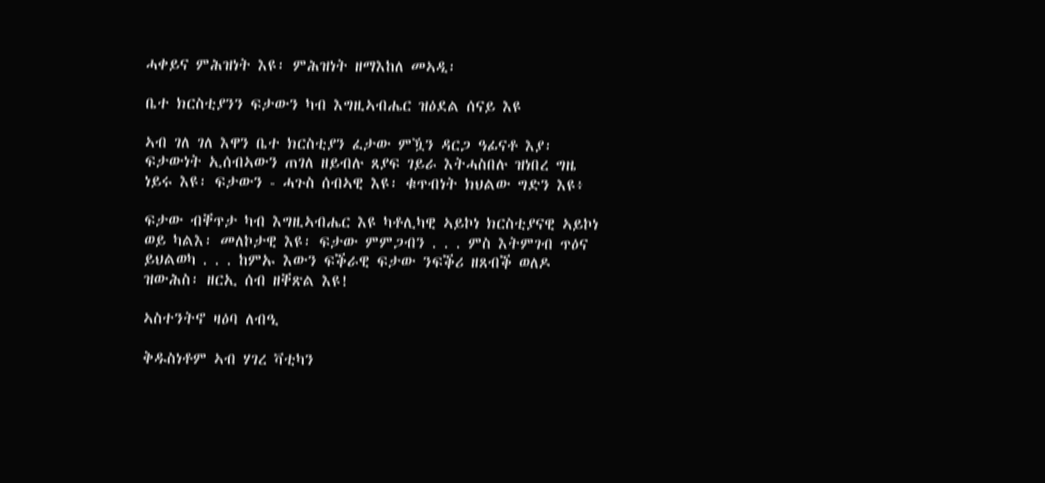ሓቀይና ምሕዝነት እዩ፡ ምሕዝነት ዘማእከለ መኣዲ፡

ቤተ ክርስቲያንን ፍታውን ካብ እግዚኣብሔር ዝዕደል ሰናይ እዩ

ኣብ ገለ ገለ እዋን ቤተ ክርስቲያን ፈታው ምዃን ዳርጋ ዓፊናቶ እያ፡ ፍታውነት ኢሰብኣውን ጠገለ ዘይብሉ ጸያፍ ገይራ እትሓስበሉ ዝነበረ ግዜ ነይሩ እዩ፡ ፍታውን - ሓጉስ ሰብኣዊ እዩ፡ ቁጥብነት ክህልው ግድን እዩ፥

ፍታው ብቐጥታ ካብ እግዚኣብሔር እዩ ካቶሊካዊ ኣይኮነ ክርስቲያናዊ ኣይኮነ ወይ ካልእ፡ መለኮታዊ እዩ፡ ፍታው ምምጋብን . . . ምስ እትምገብ ጥዕና ይህልወካ . . . ከምኡ እውን ፍቕራዊ ፍታው ንፍቕሪ ዘጸብቕ ወለዶ ዝውሕስ፡ ዘርኢ ሰብ ዘቐጽል እዩ!

ኣስተንትኖ ዛዕባ ለብዒ

ቅዱስነቶም ኣብ ሃገረ ቫቲካን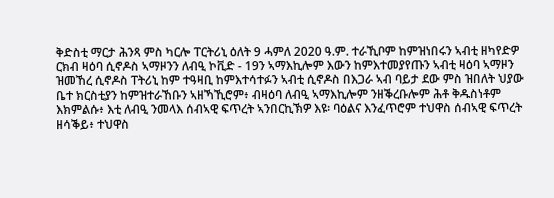ቅድስቲ ማርታ ሕንጻ ምስ ካርሎ ፐርትሪኒ ዕለት 9 ሓምለ 2020 ዓ.ም. ተራኺቦም ከምዝነበሩን ኣብቲ ዘካየድዎ ርክብ ዛዕባ ሲኖዶስ ኣማዞንን ለብዒ ኮቪድ - 19ን ኣማእኪሎም እውን ከምእተመያየጡን ኣብቲ ዛዕባ ኣማዞን ዝመኸረ ሲኖዶስ ፐትሪኒ ከም ተዓዛቢ ከምእተሳተፉን ኣብቲ ሲኖዶስ በእጋራ ኣብ ባይታ ደው ምስ ዝበለት ህያው ቤተ ክርስቲያን ከምዝተራኸቡን ኣዘኻኺሮም፥ ብዛዕባ ለብዒ ኣማእኪሎም ንዘቕረቡሎም ሕቶ ቅዱስነቶም እክምልሱ፥ እቲ ለብዒ ንመላእ ሰብኣዊ ፍጥረት ኣንበርኪኽዎ እዩ፡ ባዕልና እንፈጥሮም ተህዋስ ሰብኣዊ ፍጥረት ዘሳቕይ፥ ተህዋስ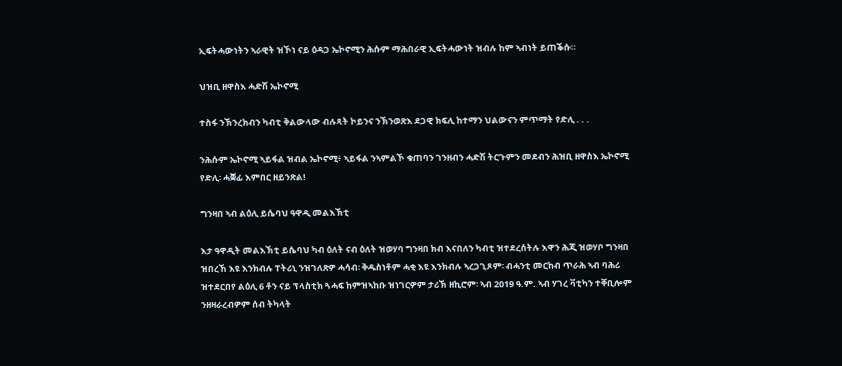ኢፍትሓውነትን ኣራዊት ዝኾነ ናይ ዕዳጋ ኤኮኖሚን ሕሱም ማሕበራዊ ኢፍትሓውነት ዝብሉ ከም ኣብነት ይጠቕሱ።

ህዝቢ ዘዋስእ ሓድሽ ኤኮኖሚ

ተስፋ ንኽንረክብን ካብቲ ቅልውላው ብሉጻት ኮይንና ንኽንወጽእ ደጋዊ ክፍሊ ከተማን ህልውናን ምጥማት የድሊ . . .

ንሕሱም ኤኮኖሚ ኣይፋል ዝብል ኤኮኖሚ፥ ኣይፋል ንኣምልኾ ቁጠባን ገንዘብን ሓድሽ ትርጉምን መደብን ሕዝቢ ዘዋስእ ኤኮኖሚ የድሊ፡ ሓቛፊ እምበር ዘይንጽል!

ግንዛበ ኣብ ልዕሊ ይሴባህ ዓዋዲ መልእኽቲ

እታ ዓዋዲት መልእኽቲ ይሴባህ ካብ ዕለት ናብ ዕለት ዝወሃባ ግንዛበ ክብ እናበለን ካብቲ ዝተደረሰትሉ እዋን ሕጂ ዝወሃቦ ግንዛበ ዝበረኸ እዩ እንክብሉ ፐትሪኒ ንዝገለጽዎ ሓሳብ፡ ቅዱስነቶም ሓቂ እዩ እንክብሉ ኣረጋጊጾም፡ ብሓንቲ መርከብ ጥራሕ ኣብ ባሕሪ ዝተደርበየ ልዕሊ 6 ቶን ናይ ፕላስቲክ ጓሓፍ ከምዝኣከቡ ዝነገርዎም ታሪኽ ዘኪሮም፡ ኣብ 2019 ዓ.ም. ኣብ ሃገረ ቫቲካን ተቐቢሎም ንዘዛራረብዎም ሰብ ትካላት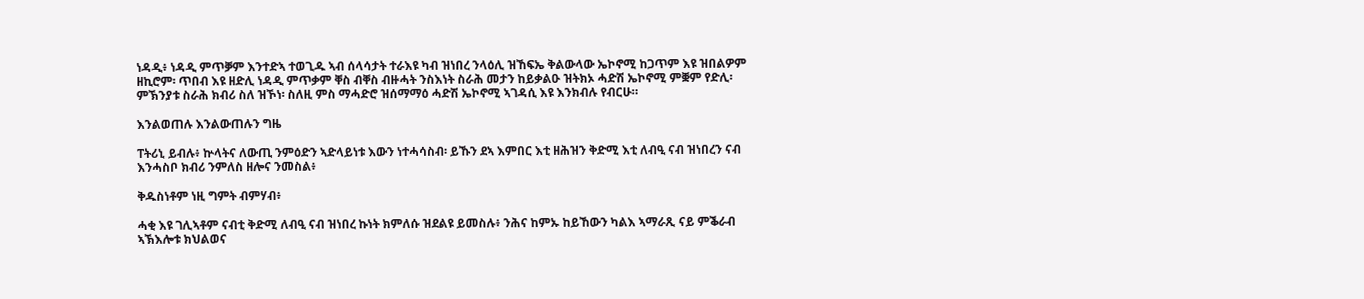ነዳዲ፥ ነዳዲ ምጥቓም እንተድኣ ተወጊዱ ኣብ ሰላሳታት ተራእዩ ካብ ዝነበረ ንላዕሊ ዝኸፍኤ ቅልውላው ኤኮኖሚ ከጋጥም እዩ ዝበልዎም ዘኪሮም፡ ጥበብ እዩ ዘድሊ ነዳዲ ምጥቃም ቐስ ብቐስ ብዙሓት ንስእነት ስራሕ መታን ከይቃልዑ ዝትክኦ ሓድሽ ኤኮኖሚ ምቛም የድሊ፡ ምኽንያቱ ስራሕ ክብሪ ስለ ዝኾነ፡ ስለዚ ምስ ማሓድሮ ዝሰማማዕ ሓድሽ ኤኮኖሚ ኣገዳሲ እዩ እንክብሉ የብርሁ።

እንልወጠሉ እንልውጠሉን ግዜ

ፐትሪኒ ይብሉ፥ ኵላትና ለውጢ ንምዕድን ኣድላይነቱ እውን ነተሓሳስብ፡ ይኹን ደኣ እምበር እቲ ዘሕዝን ቅድሚ እቲ ለብዒ ናብ ዝነበረን ናብ እንሓስቦ ክብሪ ንምለስ ዘሎና ንመስል፥

ቅዱስነቶም ነዚ ግምት ብምሃብ፥

ሓቂ እዩ ገሊኣቶም ናብቲ ቅድሚ ለብዒ ናብ ዝነበረ ኩነት ክምለሱ ዝደልዩ ይመስሉ፥ ንሕና ከምኡ ከይኸውን ካልእ ኣማራጺ ናይ ምቕራብ ኣኽእሎቱ ክህልወና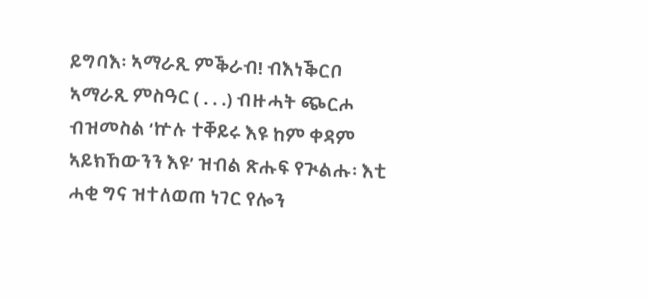ይግባእ፡ ኣማራጺ ምቕራብ! ብእነቕርቦ ኣማራጺ ምስዓር ( . . .) ብዙሓት ጭርሖ ብዝመስል ‘ኵሉ ተቐይሩ እዩ ከም ቀዳም ኣይክኸውንን እዩ’ ዝብል ጽሑፍ የጒልሑ፡ እቲ ሓቂ ግና ዝተለወጠ ነገር የሎን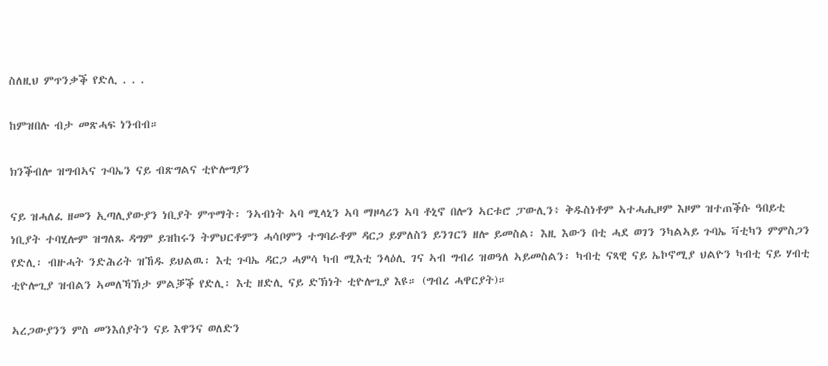ስለዚህ ምጥንቃቕ የድሊ . . .

ከምዝበሉ ብታ መጽሓፍ ነንብብ።

ክንቕብሎ ዝግብኣና ጉባኤን ናይ ብጽግልና ቲዮሎግያን

ናይ ዝሓለፈ ዘመን ኢጣሊያውያን ነቢያት ምጥማት፡ ንኣብነት ኣባ ሚላኒን ኣባ ማዞላሪን ኣባ ቶኒኖ በሎን ኣርቱሮ ፓውሊን፥ ቅዱስነቶም ኣተሓሒዞም እዞም ዝተጠቕሱ ዓበይቲ ነቢያት ተባሂሎም ዝግለጹ ዳግም ይዝከሩን ትምህርቶምን ሓሳቦምን ተግባራቶም ዳርጋ ይምለስን ይንገርን ዘሎ ይመስል፡ እዚ እውን በቲ ሓደ ወገን ንካልኣይ ጉባኤ ቫቲካን ምምስጋን የድሊ፡ ብዙሓት ንድሕሪት ዝኸዱ ይህልዉ፡ እቲ ጉባኤ ዳርጋ ሓምሳ ካብ ሚእቲ ንላዕሊ ገና ኣብ ግብሪ ዝወዓለ ኣይመስልን፡ ካብቲ ናጻዊ ናይ ኤኮኖሚያ ህልዮን ካብቲ ናይ ሃብቲ ቲዮሎጊያ ዝብልን ኣመለኻኽታ ምልቓቕ የድሊ፡ እቲ ዘድሊ ናይ ድኽነት ቲዮሎጊያ እዩ። (ግብረ ሓዋርያት)።

ኣረጋውያንን ምስ መንእሰያትን ናይ እዋንና ወለድን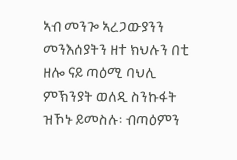ኣብ መንጐ ኣረጋውያንን መንእሰያትን ዘተ ክህሉን በቲ ዘሎ ናይ ጣዕሚ ባህሊ ምኽንያት ወለዲ ስንኩፋት ዝኾኑ ይመስሉ፡ ብጣዕምን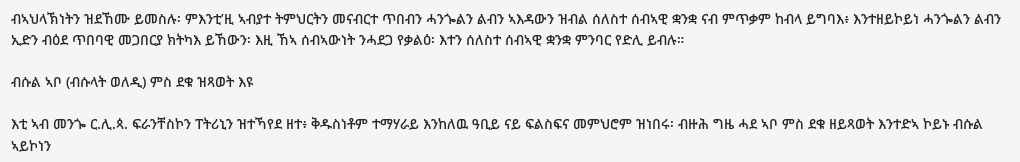ብኣህላኽነትን ዝደኸሙ ይመስሉ፡ ምእንቲ’ዚ ኣብያተ ትምህርትን መናብርተ ጥበብን ሓንጐልን ልብን ኣእዳውን ዝብል ሰለስተ ሰብኣዊ ቋንቋ ናብ ምጥቃም ከብላ ይግባእ፥ እንተዘይኮይነ ሓንጐልን ልብን ኢድን ብዕደ ጥበባዊ መጋበርያ ክትካእ ይኸውን፡ እዚ ኸኣ ሰብኣውነት ንሓደጋ የቃልዕ፡ እተን ሰለስተ ሰብኣዊ ቋንቋ ምንባር የድሊ ይብሉ።

ብሱል ኣቦ (ብሱላት ወለዲ) ምስ ደቁ ዝጻወት እዩ

እቲ ኣብ መንጐ ር.ሊ.ጳ. ፍራንቸስኮን ፐትሪኒን ዝተኻየደ ዘተ፥ ቅዱስነቶም ተማሃራይ እንከለዉ ዓቢይ ናይ ፍልስፍና መምህሮም ዝነበሩ፡ ብዙሕ ግዜ ሓደ ኣቦ ምስ ደቁ ዘይጻወት እንተድኣ ኮይኑ ብሱል ኣይኮነን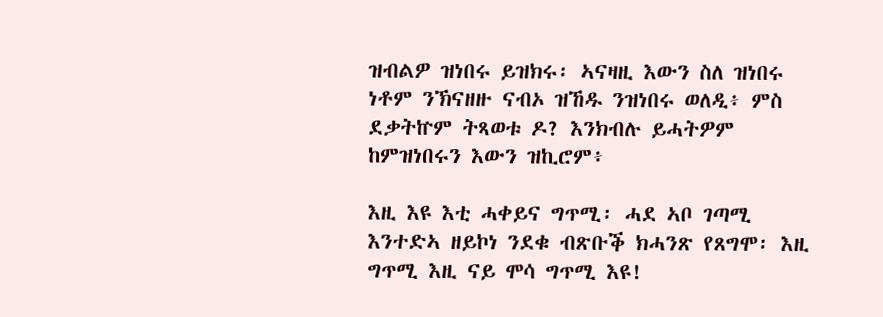ዝብልዎ ዝነበሩ ይዝክሩ፡ ኣናዛዚ እውን ስለ ዝነበሩ ነቶም ንኽናዘዙ ናብኦ ዝኸዱ ንዝነበሩ ወለዲ፥ ምስ ደቃትኵም ትጻወቱ ዶ? እንክብሉ ይሓትዎም ከምዝነበሩን እውን ዝኪሮም፥

እዚ እዩ እቲ ሓቀይና ግጥሚ፡ ሓደ ኣቦ ገጣሚ እንተድኣ ዘይኮነ ንደቁ ብጽቡቕ ክሓንጽ የጸግሞ፡ እዚ ግጥሚ እዚ ናይ ሞሳ ግጥሚ እዩ!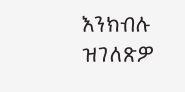እንክብሉ ዝገለጽዎ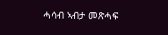ሓሳብ ኣብታ መጽሓፍ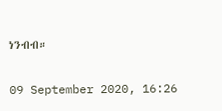ነንብብ።

09 September 2020, 16:26